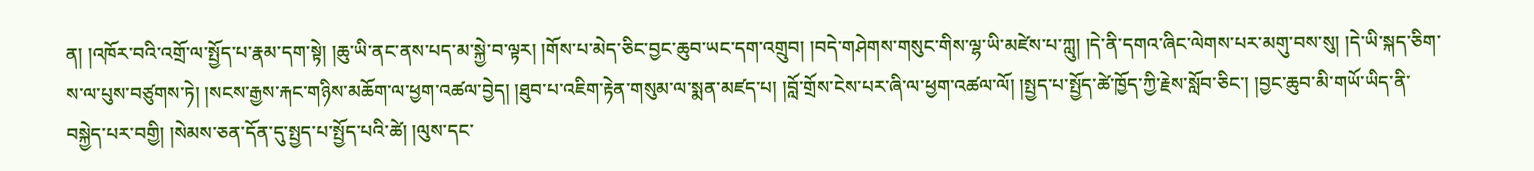ན། །འཁོར་བའི་འགྲོ་ལ་སྤྱོད་པ་རྣམ་དག་སྟེ། །ཆུ་ཡི་ནང་ནས་པད་མ་སྐྱེ་བ་ལྟར། །གོས་པ་མེད་ཅིང་བྱང་ཆུབ་ཡང་དག་འགྲུབ། །བདེ་གཤེགས་གསུང་གིས་ལྷ་ཡི་མཛེས་པ་ཀླུ། །དེ་ནི་དགའ་ཞིང་ལེགས་པར་མགུ་བས་སུ། །དེ་ཡི་སྐད་ཅིག་ས་ལ་པུས་བཙུགས་ཏེ། །སངས་རྒྱས་རྐང་གཉིས་མཆོག་ལ་ཕྱག་འཚལ་བྱེད། །ཐུབ་པ་འཇིག་རྟེན་གསུམ་ལ་སྨན་མཛད་པ། །བློ་གྲོས་ངེས་པར་ཞི་ལ་ཕྱག་འཚལ་ལོ། །སྤྱད་པ་སྤྱོད་ཚེ་ཁྱོད་ཀྱི་རྗེས་སློབ་ཅིང་། །བྱང་ཆུབ་མི་གཡོ་ཡིད་ནི་བསྐྱེད་པར་བགྱི། །སེམས་ཅན་དོན་དུ་སྤྱད་པ་སྤྱོད་པའི་ཚེ། །ལུས་དང་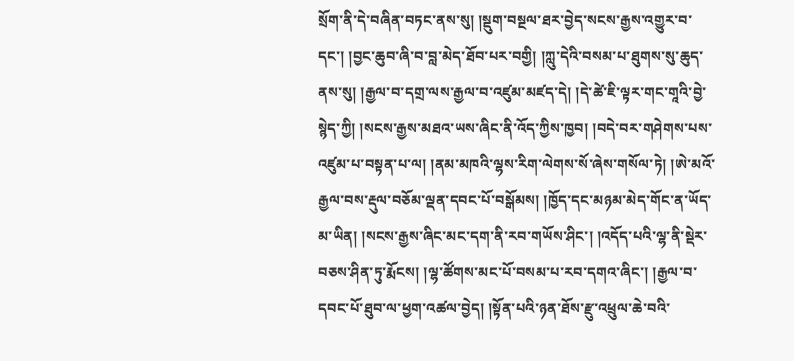སྲོག་ནི་དེ་བཞིན་བཏང་ནས་སུ། །སྡུག་བསྔལ་ཐར་བྱེད་སངས་རྒྱས་འགྱུར་བ་དང་། །བྱང་ཆུབ་ཞི་བ་བླ་མེད་ཐོབ་པར་བགྱི། །ཀླུ་དེའི་བསམ་པ་ཐུགས་སུ་ཆུད་ནས་སུ། །རྒྱལ་བ་དགྲ་ལས་རྒྱལ་བ་འཛུམ་མཛད་དེ། །དེ་ཚེ་ཇི་ལྟར་གང་གཱའི་བྱེ་སྙེད་ཀྱི། །སངས་རྒྱས་མཐའ་ཡས་ཞིང་ནི་འོད་ཀྱིས་ཁྱབ། །བདེ་བར་གཤེགས་པས་འཛུམ་པ་བསྟན་པ་ལ། །ནམ་མཁའི་ལྷས་རིག་ལེགས་སོ་ཞེས་གསོལ་ཏེ། །ཨེ་མའོ་རྒྱལ་བས་རྡུལ་བཅོམ་ལྡན་དབང་པོ་བསྒོམས། །ཁྱོད་དང་མཉམ་མེད་གོང་ན་ཡོད་མ་ཡིན། །སངས་རྒྱས་ཞིང་མང་དག་ནི་རབ་གཡོས་ཤིང་། །འདོད་པའི་ལྷ་ནི་སྡེར་བཅས་ཤིན་ཏུ་རྨོངས། །ལྷ་ཚོགས་མང་པོ་བསམ་པ་རབ་དགའ་ཞིང་། །རྒྱལ་བ་དབང་པོ་ཐུབ་ལ་ཕྱག་འཚལ་བྱེད། །སྟོན་པའི་ཉན་ཐོས་རྫུ་འཕྲུལ་ཆེ་བའི་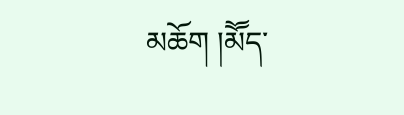མཆོག །མཽད་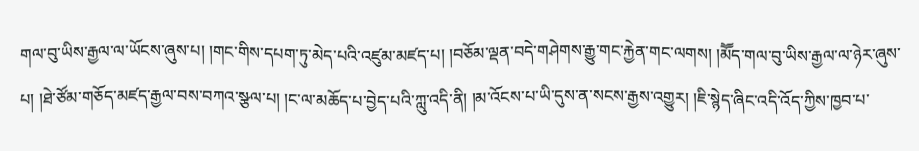གལ་བུ་ཡིས་རྒྱལ་ལ་ཡོངས་ཞུས་པ། །གང་གིས་དཔག་ཏུ་མེད་པའི་འཛུམ་མཛད་པ། །བཅོམ་ལྡན་བདེ་གཤེགས་རྒྱུ་གང་རྐྱེན་གང་ལགས། །མཽད་གལ་བུ་ཡིས་རྒྱལ་ལ་ཉེར་ཞུས་པ། །ཐེ་ཙོམ་གཅོད་མཛད་རྒྱལ་བས་བཀའ་སྩལ་པ། །ང་ལ་མཆོད་པ་བྱེད་པའི་ཀླུ་འདི་ནི། །མ་འོངས་པ་ཡི་དུས་ན་སངས་རྒྱས་འགྱུར། །ཇི་སྙེད་ཞིང་འདི་འོད་ཀྱིས་ཁྱབ་པ་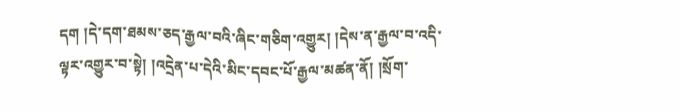དག །དེ་དག་ཐམས་ཅད་རྒྱལ་བའི་ཞིང་གཅིག་འགྱུར། །དེས་ན་རྒྱལ་བ་འདི་ལྟར་འགྱུར་བ་སྟེ། །འདྲེན་པ་དེའི་མིང་དབང་པོ་རྒྱལ་མཚན་ནོ། །སྲོག་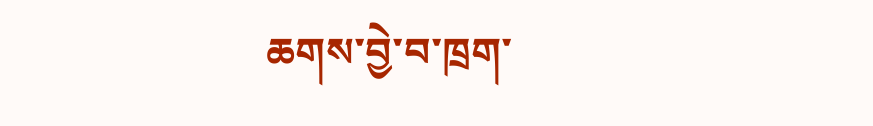ཆགས་བྱེ་བ་ཁྲག་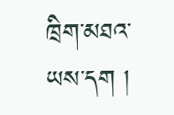ཁྲིག་མཐའ་ཡས་དག །